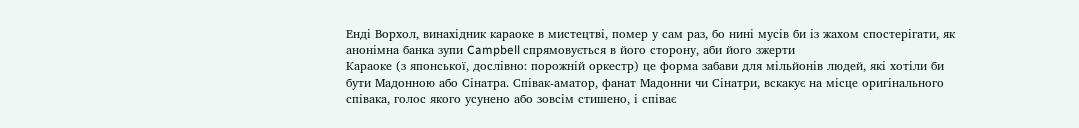Енді Ворхол, винахідник караоке в мистецтві, помер у сам раз, бо нині мусів би із жахом спостерігати, як анонімна банка зупи Campbell спрямовується в його сторону, аби його зжерти
Караоке (з японської, дослівно: порожній оркестр) це форма забави для мільйонів людей, які хотіли би бути Мадонною або Сінатра. Співак-аматор, фанат Мадонни чи Сінатри, вскакує на місце оригінального співака, голос якого усунено або зовсім стишено, і співає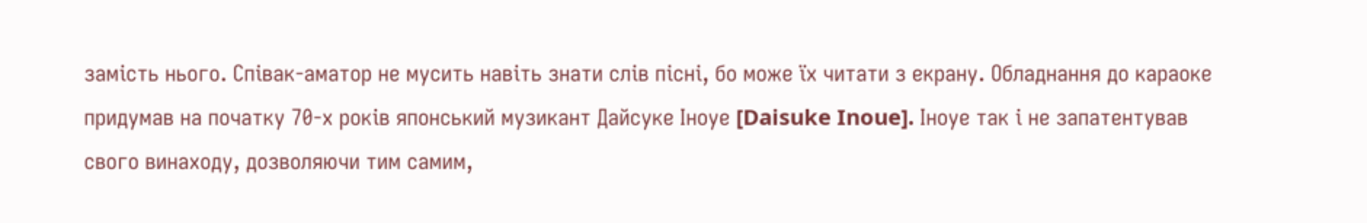замість нього. Співак-аматор не мусить навіть знати слів пісні, бо може їх читати з екрану. Обладнання до караоке придумав на початку 70-х років японський музикант Дайсуке Іноуе [Daisuke Inoue]. Іноуе так і не запатентував свого винаходу, дозволяючи тим самим,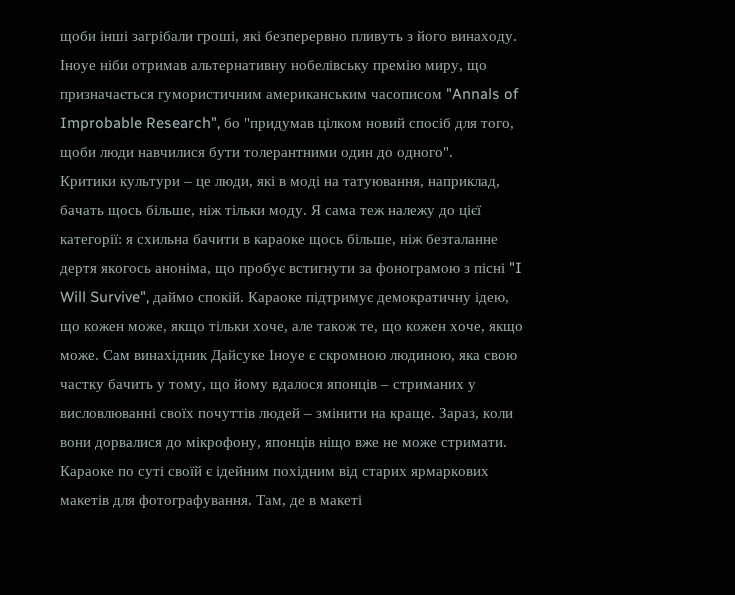щоби інші загрібали гроші, які безперервно пливуть з його винаходу. Іноуе ніби отримав альтернативну нобелівську премію миру, що призначається гумористичним американським часописом "Annals of Improbable Research", бо "придумав цілком новий спосіб для того, щоби люди навчилися бути толерантними один до одного".
Критики культури – це люди, які в моді на татуювання, наприклад, бачать щось більше, ніж тільки моду. Я сама теж належу до цієї категорії: я схильна бачити в караоке щось більше, ніж безталанне дертя якогось аноніма, що пробує встигнути за фонограмою з пісні "I Will Survive", даймо спокій. Караоке підтримує демократичну ідею, що кожен може, якщо тільки хоче, але також те, що кожен хоче, якщо може. Сам винахідник Дайсуке Іноуе є скромною людиною, яка свою частку бачить у тому, що йому вдалося японців – стриманих у висловлюванні своїх почуттів людей – змінити на краще. Зараз, коли вони дорвалися до мікрофону, японців ніщо вже не може стримати.
Караоке по суті своїй є ідейним похідним від старих ярмаркових макетів для фотографування. Там, де в макеті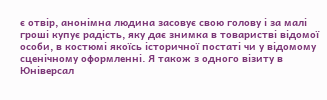є отвір, анонімна людина засовує свою голову і за малі гроші купує радість, яку дає знимка в товаристві відомої особи, в костюмі якоїсь історичної постаті чи у відомому сценічному оформленні. Я також з одного візиту в Юніверсал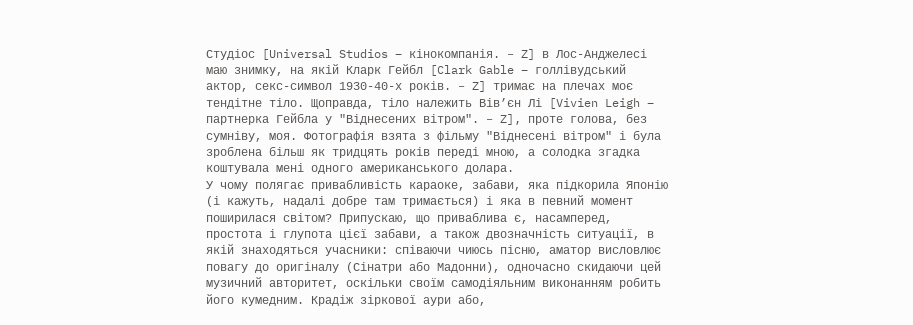Студіос [Universal Studios – кінокомпанія. – Z] в Лос-Анджелесі маю знимку, на якій Кларк Гейбл [Clark Gable – голлівудський актор, секс-символ 1930-40-х років. – Z] тримає на плечах моє тендітне тіло. Щоправда, тіло належить Вів’єн Лі [Vivien Leigh – партнерка Гейбла у "Віднесених вітром". – Z], проте голова, без сумніву, моя. Фотографія взята з фільму "Віднесені вітром" і була зроблена більш як тридцять років переді мною, а солодка згадка коштувала мені одного американського долара.
У чому полягає привабливість караоке, забави, яка підкорила Японію (і кажуть, надалі добре там тримається) і яка в певний момент поширилася світом? Припускаю, що приваблива є, насамперед, простота і глупота цієї забави, а також двозначність ситуації, в якій знаходяться учасники: співаючи чиюсь пісню, аматор висловлює повагу до оригіналу (Сінатри або Мадонни), одночасно скидаючи цей музичний авторитет, оскільки своїм самодіяльним виконанням робить його кумедним. Крадіж зіркової аури або,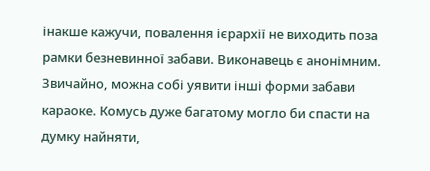інакше кажучи, повалення ієрархії не виходить поза рамки безневинної забави. Виконавець є анонімним.
Звичайно, можна собі уявити інші форми забави караоке. Комусь дуже багатому могло би спасти на думку найняти,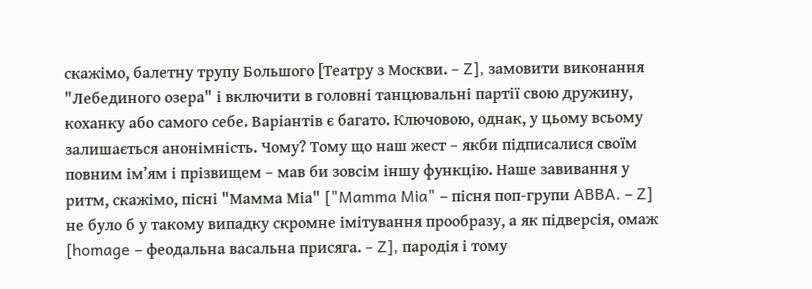скажімо, балетну трупу Большого [Театру з Москви. – Z], замовити виконання "Лебединого озера" і включити в головні танцювальні партії свою дружину, коханку або самого себе. Варіантів є багато. Ключовою, однак, у цьому всьому залишається анонімність. Чому? Тому що наш жест – якби підписалися своїм повним ім’ям і прізвищем – мав би зовсім іншу функцію. Наше завивання у ритм, скажімо, пісні "Мамма Міа" ["Mamma Mia" – пісня поп-групи ABBA. – Z] не було б у такому випадку скромне імітування прообразу, а як підверсія, омаж [homage – феодальна васальна присяга. – Z], пародія і тому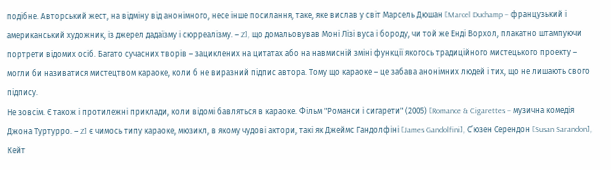подібне. Авторський жест, на відміну від анонімного, несе інше посилання, таке, яке вислав у світ Марcель Дюшан [Marcel Duchamp – французький і американський художник, із джерел дадаїзму і сюрреалізму. – Z], що домальовував Моні Лізі вуса і бороду, чи той же Енді Ворхол, плакатно штампуючи портрети відомих осіб. Багато сучасних творів – зациклених на цитатах або на навмисній зміні функції якогось традиційного мистецького проекту – могли би називатися мистецтвом караоке, коли б не виразний підпис автора. Тому що караоке – це забава анонімних людей і тих, що не лишають свого підпису.
Не зовсім. Є також і протилежні приклади, коли відомі бавляться в караоке. Фільм "Романси і сигарети" (2005) [Romance & Cigarettes – музична комедія Джона Туртурро. – Z] є чимось типу караоке, мюзикл, в якому чудові актори, такі як Джеймс Гандолфіні [James Gandolfini], С’юзен Серендон [Susan Sarandon], Кейт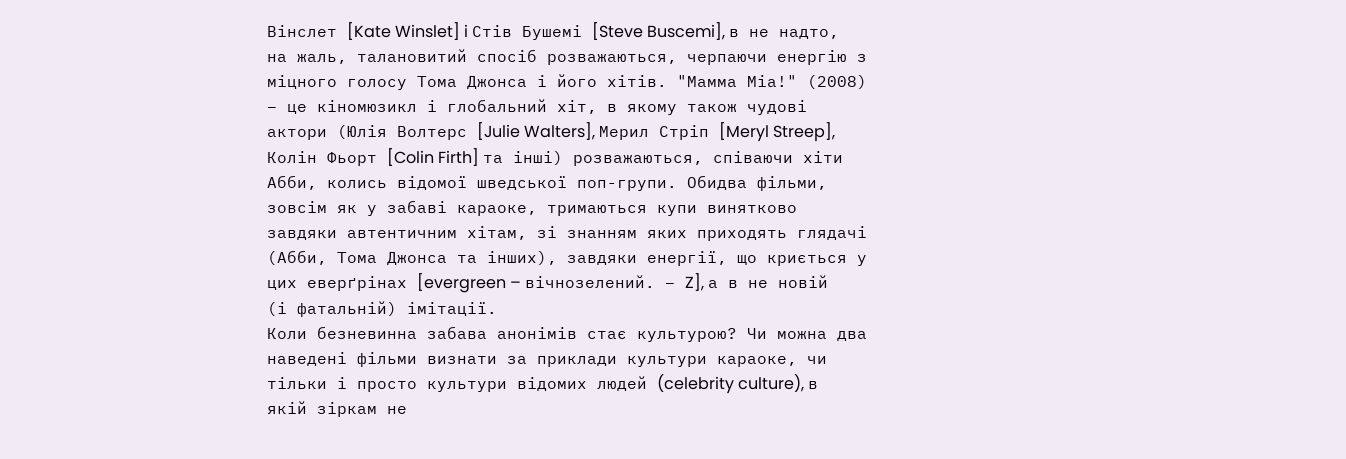Вінслет [Kate Winslet] i Стів Бушемі [Steve Buscemi], в не надто, на жаль, талановитий спосіб розважаються, черпаючи енергію з міцного голосу Тома Джонса і його хітів. "Мамма Міа!" (2008) – це кіномюзикл і глобальний хіт, в якому також чудові актори (Юлія Волтерс [Julie Walters], Мерил Стріп [Meryl Streep], Колін Фьорт [Colin Firth] та інші) розважаються, співаючи хіти Абби, колись відомої шведської поп-групи. Обидва фільми, зовсім як у забаві караоке, тримаються купи винятково завдяки автентичним хітам, зі знанням яких приходять глядачі (Абби, Тома Джонса та інших), завдяки енергії, що криється у цих еверґрінах [evergreen – вічнозелений. – Z], а в не новій (і фатальній) імітації.
Коли безневинна забава анонімів стає культурою? Чи можна два наведені фільми визнати за приклади культури караоке, чи тільки і просто культури відомих людей (celebrity culture), в якій зіркам не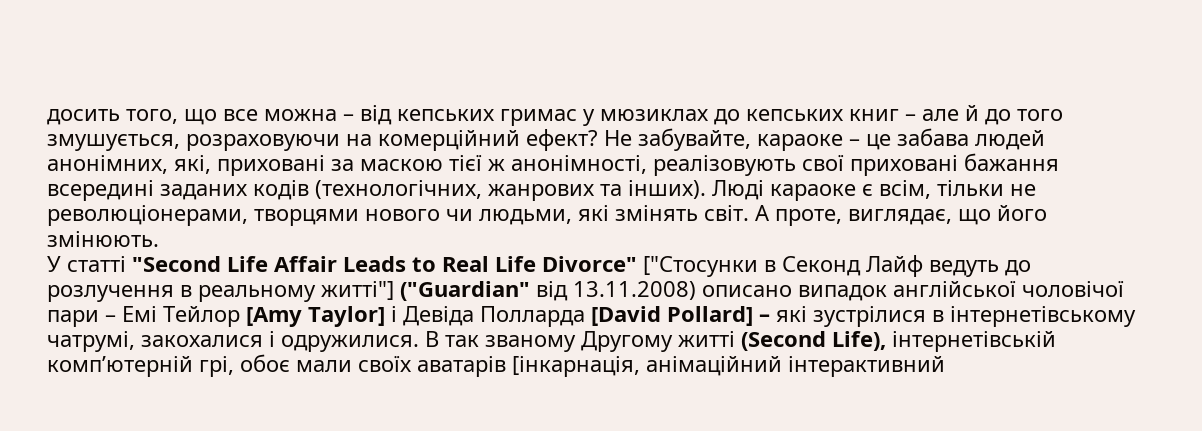досить того, що все можна – від кепських гримас у мюзиклах до кепських книг – але й до того змушується, розраховуючи на комерційний ефект? Не забувайте, караоке – це забава людей анонімних, які, приховані за маскою тієї ж анонімності, реалізовують свої приховані бажання всередині заданих кодів (технологічних, жанрових та інших). Люді караоке є всім, тільки не революціонерами, творцями нового чи людьми, які змінять світ. А проте, виглядає, що його змінюють.
У статті "Second Life Affair Leads to Real Life Divorce" ["Стосунки в Секонд Лайф ведуть до розлучення в реальному житті"] ("Guardian" від 13.11.2008) описано випадок англійської чоловічої пари – Емі Тейлор [Amy Taylor] і Девіда Полларда [David Pollard] – які зустрілися в інтернетівському чатрумі, закохалися і одружилися. В так званому Другому житті (Second Life), інтернетівській комп’ютерній грі, обоє мали своїх аватарів [інкарнація, анімаційний інтерактивний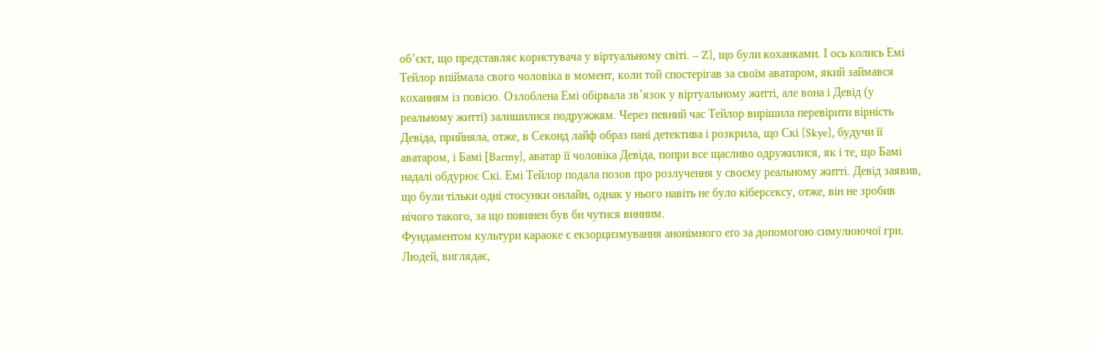об’єкт, що представляє користувача у віртуальному світі. – Z], що були коханками. І ось колись Емі Тейлор впіймала свого чоловіка в момент, коли той спостерігав за своїм аватаром, який займався коханням із повією. Озлоблена Емі обірвала зв’язок у віртуальному житті, але вона і Девід (у реальному житті) залишилися подружжям. Через певний час Тейлор вирішила перевірити вірність Девіда, прийняла, отже, в Секонд лайф образ пані детектива і розкрила, що Скі [Skye], будучи її аватаром, і Бамi [Barmy], аватар її чоловіка Девіда, попри все щасливо одружилися, як і те, що Бамі надалі обдурює Скі. Емі Тейлор подала позов про розлучення у своєму реальному житті. Девід заявив, що були тільки одні стосунки онлайн, однак у нього навіть не було кіберсексу, отже, він не зробив нічого такого, за що повинен був би чутися винним.
Фундаментом культури караоке є екзорцизмування анонімного еґо за допомогою симулюючої гри. Людей, виглядає,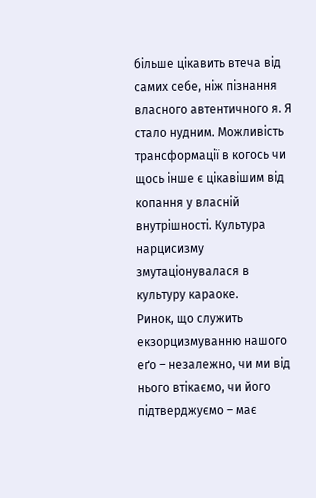більше цікавить втеча від самих себе, ніж пізнання власного автентичного я. Я стало нудним. Можливість трансформації в когось чи щось інше є цікавішим від копання у власній внутрішності. Культура нарцисизму змутаціонувалася в культуру караоке.
Ринок, що служить екзорцизмуванню нашого еґо – незалежно, чи ми від нього втікаємо, чи його підтверджуємо – має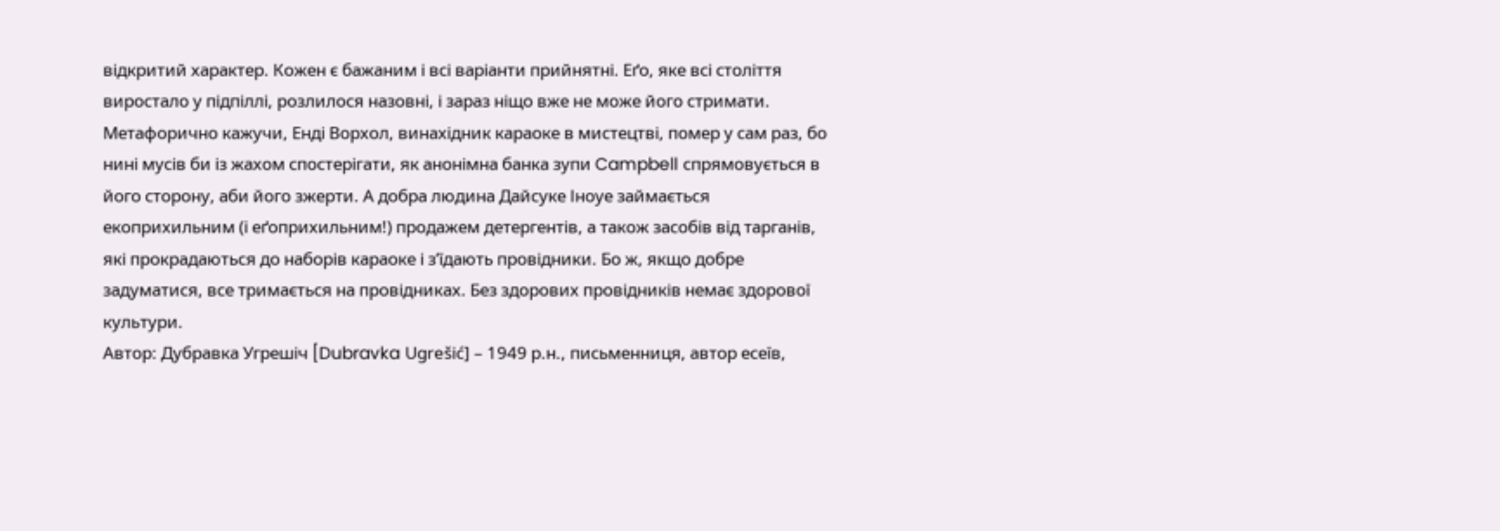відкритий характер. Кожен є бажаним і всі варіанти прийнятні. Еґо, яке всі століття виростало у підпіллі, розлилося назовні, і зараз ніщо вже не може його стримати. Метафорично кажучи, Енді Ворхол, винахідник караоке в мистецтві, помер у сам раз, бо нині мусів би із жахом спостерігати, як анонімна банка зупи Campbell спрямовується в його сторону, аби його зжерти. А добра людина Дайсуке Іноуе займається екоприхильним (і еґоприхильним!) продажем детергентів, а також засобів від тарганів, які прокрадаються до наборів караоке і з’їдають провідники. Бо ж, якщо добре задуматися, все тримається на провідниках. Без здорових провідників немає здорової культури.
Автор: Дубравка Угрешіч [Dubravka Ugrešić] – 1949 р.н., письменниця, автор есеїв,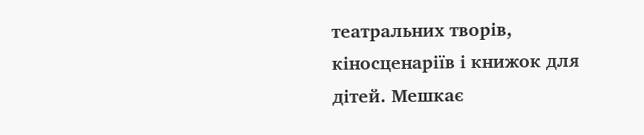театральних творів, кіносценаріїв і книжок для дітей. Мешкає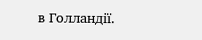в Голландії.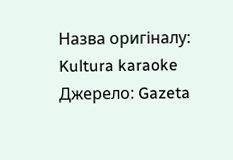Назва оригіналу: Kultura karaoke
Джерело: Gazeta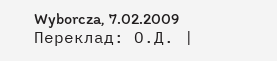Wyborcza, 7.02.2009
Переклад: О.Д. |